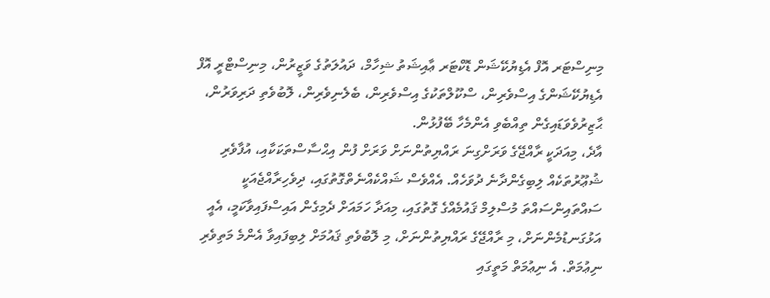މިނިސްޓަރ އޮފް އެޑިޔުކޭޝަން ޑޮކްޓަރ ޢާއިޝަތު ޝިހާމް، ދައުލަތުގެ ވަޒީރުން، މިނިސްޓްރީ އޮފް އެޑިޔުކޭޝަންގެ އިސްވެރިން، ސްކޫލްތަކުގެ އިސްވެރިން، ބެލެނިވެރިން، ލޮބުވެތި ދަރިވަރުން، ޙާޒިރުވެވަޑައިގެން ތިއްބެވި އެންމެހާ ބޭފުޅުން.
އާދެ، މިއަދަކީ ރާއްޖޭގެ ވަރަށްގިނަ ރައްޔިތުންނަށް ވަރަށް ފުން އިޙްސާސްތަކަކާއި، އުފާވެރި ޝުޢޫރުތަކެއް ލިބިގެންދާނެ ދުވަހެއް. އެއްވެސް ޝައްކެއްނެތްގޮތުގައި، ދިވެހިރާއްޖެއަކީ ސައްތައިންސައްތަ މުސްލިމް ޤައުމެއްގެ ގޮތުގައި، މިއަދާ ހަމައަށް ދެމިގެން އައިސްފައިވާކަމީ، އެއީ އަޅުގަނޑުމެންނަށް، މި ރާއްޖޭގެ ރައްޔިތުންނަށް، މި ލޮބުވެތި ޤައުމަށް ލިބިފައިވާ އެންމެ މަތިވެރި ނިޢުމަތް. އެ ނިޢުމަތް މަތީގައި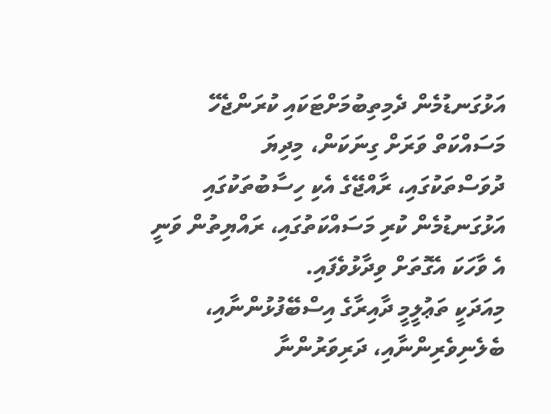އަޅުގަނޑުމެން ދެމިތިބުމަށްޓަކައި ކުރަންޖެހޭ މަސައްކަތް ވަރަށް ގިނަކަން، މިދިޔަ ދުވަސްތަކުގައި، ރާއްޖޭގެ އެކި ހިސާބުތަކުގައި އަޅުގަނޑުމެން ކުރި މަސައްކަތުގައި، ރައްޔިތުން ވަނީ އެ ވާހަކަ އެގޮތަށް ވިދާޅުވެފައި.
މިއަދަކީ ތަޢުލީމީ ދާއިރާގެ އިސްބޭފުޅުންނާއި، ބެލެނިވެރިންނާއި، ދަރިވަރުންނާ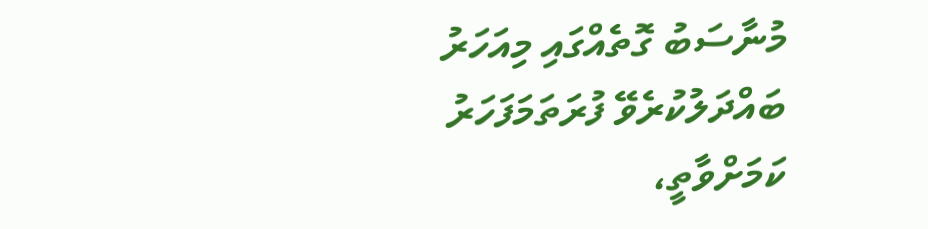މުނާސަބު ގޮތެއްގައި މިއަހަރު ބައްދަލުކުރެވޭ ފުރަތަމަފަހަރު ކަމަށްވާތީ،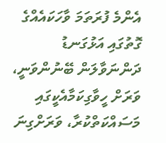އެންމެ ފުރަތަމަ ވާހަކައެއްގެ ގޮތުގައި އަޅުގަނޑު ދަންނަވާލަން ބޭނުންވަނީ، ވަރަށް ހީވާގިކަމާއެކީގައި މަސައްކަތްކުރާ، ވަރަށްގިނަ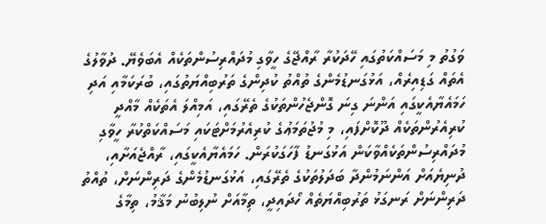ވަގުތު މި މަސައްކަތުގައި ހޭދަކުރާ ރާއްޖޭގެ ހީވާގި މުދައްރިސުންތަކެއް އެބަވެޔޭ. ދުވާލުގެ އެތައް ގަޑިއިރެއް، އަޅުގަނޑުމެންގެ ތުއްތު ކުދިންގެ ތަރުބިއްޔަތުގައި، ބުރަކަމާއި އަދި ހަމައެޔާއެކީގައި އަންނަ ގިނަ ގޮންޖެހުންތަކުގެ ތެރޭގައި، އަމިއްލަ އެތަކެއް މާއްދީ ކުރިއެރުންތަކެއް ދޫކޮށްފައި، މި މުޖުތަމަޢުގެ ކުރިއެރުމަށްޓަކައި މަސައްކަތްކުރާ ހީވާގި މުދައްރިސުންތަކެއްވާކަން އަޅުގަނޑު ފާހަގަކުރަން. ހަމައެޔާއެކީގައި، ރާއްޖެއަށާއި، ދުނިޔެއަށް އަންނަމުންދާ ބަދަލުތަކުގެ ތެރޭގައި، އަޅުގަނޑުމެންގެ ދަރިންނަށް، ތުއްތު ދަރިންނަށް ރަނގަޅު ތަރުބިއްޔަތެއް ހޯދައިދީ، ތިމާއަށް ނުލިބުނު މަޤާމު، ތިމާގެ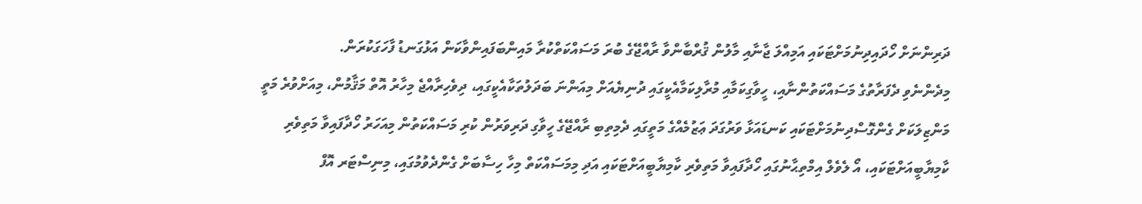ދަރިންނަށް ހޯދައިދިނުމަށްޓަކައި އަމިއްލަ ޖާނާއި މާލުން ޤުރްބާންވާ ރާއްޖޭގެ ބުރަ މަސައްކަތްކުރާ މައިންބަފައިންވާކަން އަޅުގަނޑު ފާހަގަކުރަން.
މިދެންނެވި ދެފަރާތުގެ މަސައްކަތުންނާއި، ހީވާގިކަމާއި މުރާލިކަމާއެކީގައި ދުނިޔެއަށް މިއަންނަ ބަދަލުތަކާއެކީގައި، ދިވެހިރާއްޖެ މިހާރު އޮތް މަޤާމުން، މިއަށްވުރެ މަތީ މަންޒިލަކަށް ގެންގޮސްދިނުމަށްޓަކައި ކަނޑައަޅާ ވަރުގަދަ ޢަޒުމެއްގެ މަތީގައި ދެމިތިބި ރާއްޖޭގެ ހީވާގި ދަރިވަރުން ކުރި މަސައްކަތުން މިއަހަރު ހޯދާފައިވާ މަތިވެރި ކާމިޔާބީއަށްޓަކައި، އޯ ލެވެލް އިމްތިޙާނުގައި ހޯދާފައިވާ މަތިވެރި ކާމިޔާބީއަށްޓަކައި އަދި މިމަސައްކަތް މިހާ ހިސާބަށް ގެންދެވުމުގައި، މިނިސްޓަރ އޮފް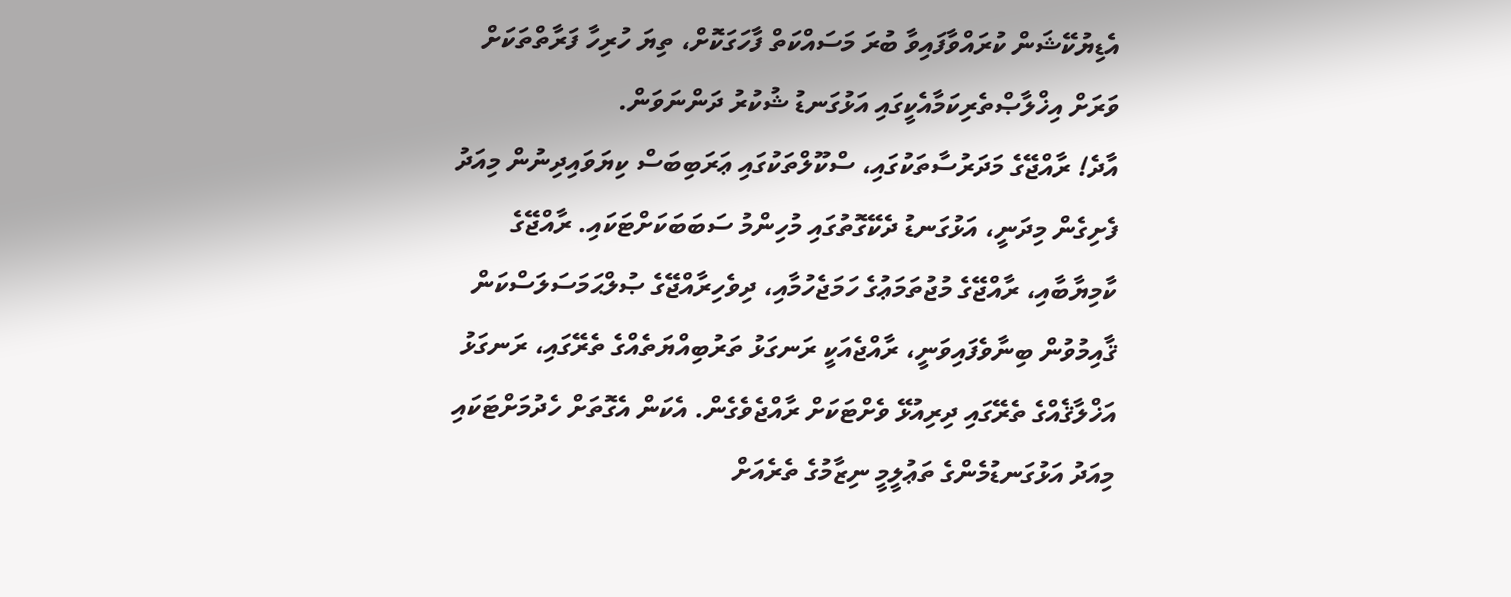އެޑިޔުކޭޝަން ކުރައްވާފައިވާ ބުރަ މަސައްކަތް ފާހަގަކޮށް، ތިޔަ ހުރިހާ ފަރާތްތަކަށް ވަރަށް އިޚްލާޞްތެރިކަމާއެކީގައި އަޅުގަނޑު ޝުކުރު ދަންނަވަން.
އާދެ! ރާއްޖޭގެ މަދަރުސާތަކުގައި، ސްކޫލްތަކުގައި ޢަރަބިބަސް ކިޔަވައިދިނުން މިއަދު ފެށިގެން މިދަނީ، އަޅުގަނޑު ދެކޭގޮތުގައި މުހިންމު ސަބަބަކަށްޓަކައި. ރާއްޖޭގެ ކާމިޔާބާއި، ރާއްޖޭގެ މުޖުތަމަޢުގެ ހަމަޖެހުމާއި، ދިވެހިރާއްޖޭގެ ޞުލްޙަމަސަލަސްކަން ޤާއިމުވުން ބިނާވެފައިވަނީ، ރާއްޖެއަކީ ރަނގަޅު ތަރުބިއްޔަތެއްގެ ތެރޭގައި، ރަނގަޅު އަޚްލާޤެއްގެ ތެރޭގައި ދިރިއުޅޭ ވެށްޓަކަށް ރާއްޖެވެގެން. އެކަން އެގޮތަށް ހެދުމަށްޓަކައި މިއަދު އަޅުގަނޑުމެންގެ ތަޢުލީމީ ނިޒާމުގެ ތެރެއަށް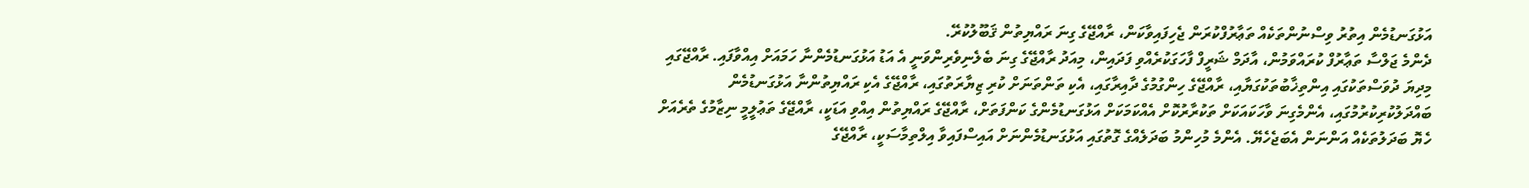އަޅުގަނޑުމެން އިތުރު ވިސްނުންތަކެއް ތަޢާރުފްކުރަން ޖެހިފައިވާކަން، ރާއްޖޭގެ ގިނަ ރައްޔިތުން ޤަބޫލުކުރޭ.
ދެންމެ ޖަލްސާ ތަޢާރުފް ކުރައްވަމުން، އާދަމް ޝަރީފް ފާހަގަކުރެއްވި ފަދައިން، މިއަދު ރާއްޖޭގެ ގިނަ ބެލެނިވެރިންވަނީ އެ އަޑު އަޅުގަނޑުމެންނާ ހަމައަށް އިއްވާފައި. ރާއްޖޭގައި މިދިޔަ ދުވަސްތަކުގައި އިންތިޚާބުތަކުގަޔާއި، ރާއްޖޭގެ ހިންގުމުގެ ދާއިރާގައި، އެކި ތަންތަނަށް ކުރި ޒިޔާރަތުގައި، ރާއްޖޭގެ އެކި ރައްޔިތުންނާ އަޅުގަނޑުމެން ބައްދަލުކުރިކުރުމުގައި، އެންމެގިނަ ވާހަކައަކަށް ތަކުރާރުކޮށް އެއްކަމަކަށް އަޅުގަނޑުމެންގެ ކަންފަތަށް، ރާއްޖޭގެ ރައްޔިތުން އިއްވި އަޑަކީ، ރާއްޖޭގެ ތަޢުލީމީ ނިޒާމުގެ ތެރެއަށް ހެޔޮ ބަދަލުތަކެއް އަންނަން އެބަޖެހެޔޭ. އެންމެ މުހިންމު ބަދަލެއްގެ ގޮތުގައި އަޅުގަނޑުމެންނަށް އައިސްފައިވާ އިލްތިމާސަކީ، ރާއްޖޭގެ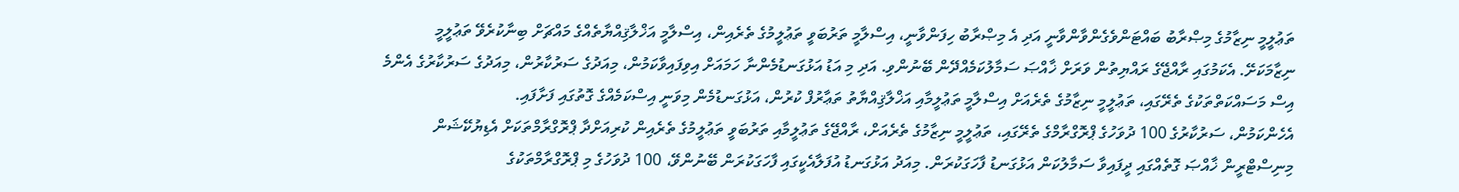ތަޢުލީމީ ނިޒާމުގެ މިޞްރާބު ބައްޓަންވެގެންވާންވާނީ އަދި އެ މިޞްރާބު ހިފަންވާނީ، އިސްލާމީ ތަރުބަވީ ތަޢުލީމުގެ ތެރެއިން، އިސްލާމީ އަޚްލާޤިއްޔާތެއްގެ މައްޗަށް ބިނާކުރެވޭ ތަޢުލީމީ ނިޒާމަކަށޭ. އެކަމުގައި ރާއްޖޭގެ ރައްޔިތުން ވަރަށް ޚާއްޞަ ސަމާލުކަމެއްދޭން ބޭނުންވި. އަދި މި އަޑު އަޅުގަނޑުމެންނާ ހަމައަށް އިވިފައިވާކަމުން، މިއަދުގެ ސަރުކާރުން، މިއަދުގެ ސަރުކާރުގެ އެންމެ އިސް މަސައްކަތްތަކުގެ ތެރޭގައި، ތަޢުލީމީ ނިޒާމުގެ ތެރެއަށް އިސްލާމީ ތަޢުލީމާއި އަޚްލާޤިއްޔާތު ތަޢާރުފް ކުރުން، އަޅުގަނޑުމެން މިވަނީ އިސްކަމެއްގެ ގޮތުގައި ފަށާފައި.
އެހެންކަމުން، ސަރުކާރުގެ 100 ދުވަހުގެ ޕްރޮގްރާމްގެ ތެރޭގައި، ތަޢުލީމީ ނިޒާމުގެ ތެރެއަށް، ރާއްޖޭގެ ތަޢުލީމާއި ތަރުބަވީ ތަޢުލީމުގެ ތެރެއިން ކުރިއަށްދާ ޕްރޮގްރާމްތަކަށް އެޑިޔުކޭޝަން މިނިސްޓްރީން ޚާއްޞަ ގޮތެއްގައި ދީފައިވާ ސަމާލުކަން އަޅުގަނޑު ފާހަގަކުރަން. މިއަދު އަޅުގަނޑު އުފަލާއެކީގައި ފާހަގަކުރަން ބޭނުންވޭ، 100 ދުވަހުގެ މި ޕްރޮގްރާމްތަކުގެ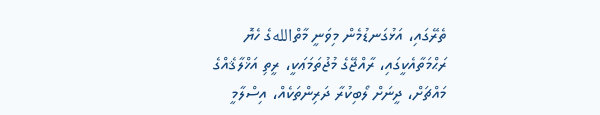ތެރޭގައި، އަޅުގަނޑުމެން މިވަނީ މާތްاللهގެ ހެޔޮ ރަޙްމަތާއެކީގައި، ރާއްޖޭގެ މުޖުތަމަޢަކީ، ރީތި އަޚްލާޤެއްގެ މައްޗަށް، ދީނަށް ލޯބިކުރާ ދަރިންތަކެއް، އިސްލާމީ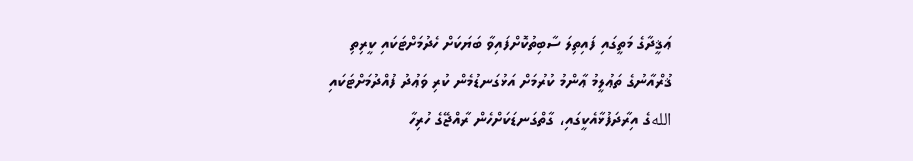ޢަޤީދާގެ މަތީގައި ފައިތިލަ ސާބިތުކޮށްފައިވާ ބަޔަކަށް ހެދުމަށްޓަކައި ކީރިތި ޤުރްއާނުގެ ތަޢުލީމު ޢާންމު ކުރުމަށް އަޅުގަނޑުމެން ކުރި ވަޢުދު ފުއްދުމަށްޓަކައި اللهގެ އިރާދަފުޅާއެކީގައި، ގާތްގަނޑަކަށްހެން ރާއްޖޭގެ ހުރިހާ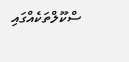ސްކޫލްތަކެއްގައި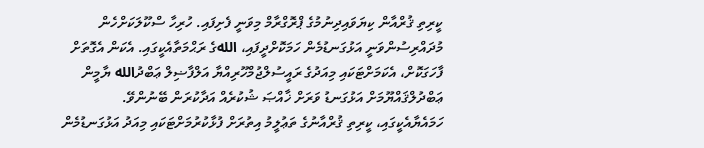ކީރިތި ޤުރްއާން ކިޔަވައިދިނުމުގެ ޕްރޮގްރާމް މިވަނީ ފެށިފައި. ހުރިހާ ސްކޫލަކަށްހެން މުދައްރިސުންވަނީ އަޅުގަނޑުމެން ހަމަކޮށްދީފައި، اللهގެ ރަޙްމަތާއެކީގައި. އެކަން އެގޮތަށް ފާހަގަކޮށް، އެކަމަށްޓަކައި މިއަދުގެ ރައީސުލްޖުމްހޫރިއްޔާ އަލްފާޟިލް ޢަބްދުالله ޔާމީން ޢަބްދުލްޤައްޔޫމަށް އަޅުގަނޑު ވަރަށް ޚާއްޞަ ޝުކުރެއް އަދާކުރަން ބޭނުންވޭ.
ހަމައެޔާއެކީގައި، ކީރިތި ޤުރްއާނުގެ ތަޢުލީމު އިތުރަށް ފުޅާކުރުމަށްޓަކައި މިއަދު އަޅުގަނޑުމެން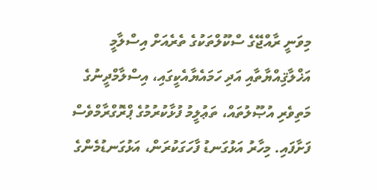މިވަނީ ރާއްޖޭގެ ސްކޫލްތަކުގެ ތެރެއަށް އިސްލާމީ އަޚްލާޤިއްޔާތާއި އަދި ހަމައެޔާއެކީގައި، އިސްލާމްދީނުގެ މަތިވެރި އުޞޫލުތައް، ތަޢުލީމު ފުޅާކުރުމުގެ ޕްރޮގްރާމްވެސް ފަށާފައި. މިހާރު އަޅުގަނޑު ފާހަގަކުރަން، އަޅުގަނޑުމެންގެ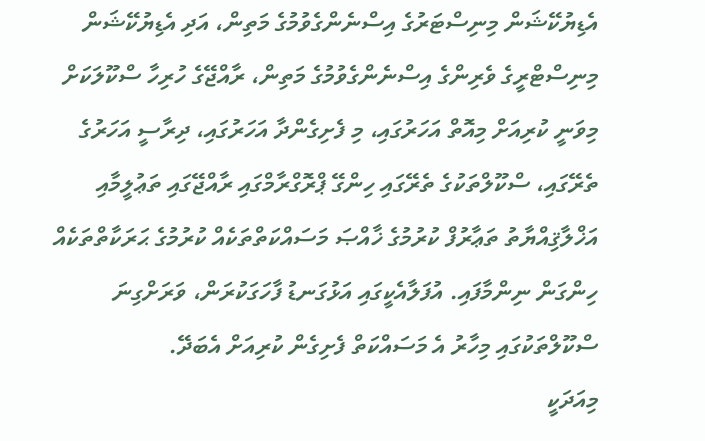އެޑިޔުކޭޝަން މިނިސްޓަރުގެ އިސްނެންގެވުމުގެ މަތިން، އަދި އެޑިޔުކޭޝަން މިނިސްޓްރީގެ ވެރިންގެ އިސްނެންގެވުމުގެ މަތިން، ރާއްޖޭގެ ހުރިހާ ސްކޫލަކަށް މިވަނީ ކުރިއަށް މިއޮތް އަހަރުގައި، މި ފެށިގެންދާ އަހަރުގައި، ދިރާސީ އަހަރުގެ ތެރޭގައި، ސްކޫލްތަކުގެ ތެރޭގައި ހިންގޭ ޕްރޮގްރާމްގައި ރާއްޖޭގައި ތަޢުލީމާއި އަޚްލާޤިއްޔާތު ތަޢާރުފް ކުރުމުގެ ޚާއްޞަ މަސައްކަތްތަކެއް ކުރުމުގެ ޙަރަކާތްތަކެއް ހިންގަން ނިންމާފައި. އުފަލާއެކީގައި އަޅުގަނޑު ފާހަގަކުރަން، ވަރަށްގިނަ ސްކޫލްތަކުގައި މިހާރު އެ މަސައްކަތް ފެށިގެން ކުރިއަށް އެބަދޭ.
މިއަދަކީ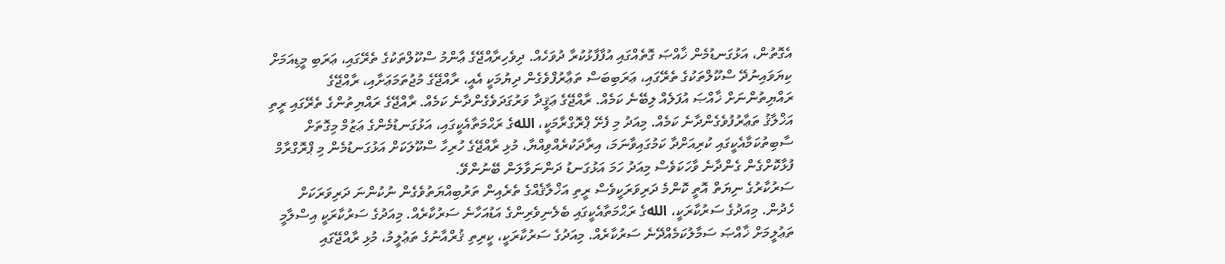އެގޮތުން، އަޅުގަނޑުމެން ޚާއްޞަ ގޮތެއްގައި އުފާފާޅުކުރާ ދުވަހެއް. ދިވެހިރާއްޖޭގެ ޢާންމު ސްކޫލްތަކުގެ ތެރޭގައި، ޢަރަބި މީޑިއަމަށް ކިޔަވައިނުދޭ ސްކޫލްތަކުގެ ތެރޭގައި، ޢަރަބިބަސް ތަޢާރުފްވެގެން ދިޔުމަކީ އެއީ، ރާއްޖޭގެ މުޖުތަމަޢަށާއި، ރާއްޖޭގެ ރައްޔިތުންނަށް ޚާއްޞަ އުފަލެއް ލިބޭނެ ކަމެއް. ރާއްޖޭގެ ޢަޤީދާ ވަރުގަދަވެގެންދާނެ ކަމެއް. ރާއްޖޭގެ ރައްޔިތުންގެ ތެރޭގައި ރީތި އަޚްލާޤު ތަޢާރުފުވެގެންދާނެ ކަމެއް. މިއަދު މި ފެށޭ ޕްރޮގްރާމަކީ، اللهގެ ރަޙްމަތާއެކީގައި، އަޅުގަނޑުމެންގެ ޢަޒުމް މިގޮތަށް ސާބިތުކަމާއެކީގައި ކުރިއަށްދާ ކަމުގައިވާނަމަ، އިރާދަކުރެއްވިއްޔާ، މުޅި ރާއްޖޭގެ ހުރިހާ ސްކޫލަކަށް އަޅުގަނޑުމެން މި ޕްރޮގްރާމް ފުޅާކޮށްގެން ގެންދާނެ ވާހަކަވެސް މިއަދު ހަމަ އަޅުގަނޑު ދަންނަވާލަން ބޭނުންވޭ.
ސަރުކާރުގެ ނިޔަތް އޮތީ ކޮންމެ ދަރިވަރަކީވެސް ރީތި އަޚްލާޤެއްގެ ތެރެއިން ތަރުބިއްޔަތުވެގެން ނުކުންނަ ދަރިވަރަކަށް ހެދުން. މިއަދުގެ ސަރުކާރަކީ، اللهގެ ރަޙްމަތާއެކީގައި ބެލެނިވެރިންގެ އަޑުއަހާނެ ސަރުކާރެއް. މިއަދުގެ ސަރުކާރަކީ އިސްލާމީ ތަޢުލީމަށް ޚާއްޞަ ސަމާލުކަމެއްދޭނެ ސަރުކާރެއް. މިއަދުގެ ސަރުކާރަކީ، ކީރިތި ޤުރްއާނުގެ ތަޢުލީމު، މުޅި ރާއްޖޭގައި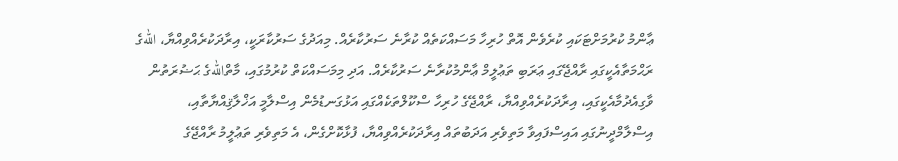ޢާންމު ކުރުމަށްޓަކައި ކުރެވެން އޮތް ހުރިހާ މަސައްކަތެއް ކުރާނެ ސަރުކާރެއް. މިއަދުގެ ސަރުކާރަކީ، އިރާދަކުރެއްވިއްޔާ، اللهގެ ރަޙްމަތާއެކީގައި ރާއްޖޭގައި ޢަރަބި ތަޢުލީމް ޢާންމުކުރާނެ ސަރުކާރެއް. އަދި މިމަސައްކަތް ކުރުމުގައި، މާތްاللهގެ ޙަޟުރަތުން ވާގިއެދުމާއެކީގައި، އިރާދަކުރެއްވިއްޔާ، ރާއްޖޭގެ ހުރިހާ ސްކޫލްތަކެއްގައި އަޅުގަނޑުމެން އިސްލާމީ އަޚްލާޤިއްޔާތާއި، އިސްލާމްދީނުގައި އައިސްފައިވާ މަތިވެރި އަދަބުތައް އިރާދަކުރެއްވިއްޔާ، ފުޅާކޮށްގެން، އެ މަތިވެރި ތަޢުލީމު ރާއްޖޭގެ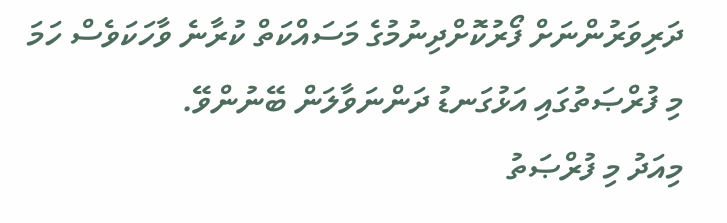ދަރިވަރުންނަށް ފޯރުކޮށްދިނުމުގެ މަސައްކަތް ކުރާނެ ވާހަކަވެސް ހަމަ މި ފުރްޞަތުގައި އަޅުގަނޑު ދަންނަވާލަން ބޭނުންވޭ.
މިއަދު މި ފުރްޞަތު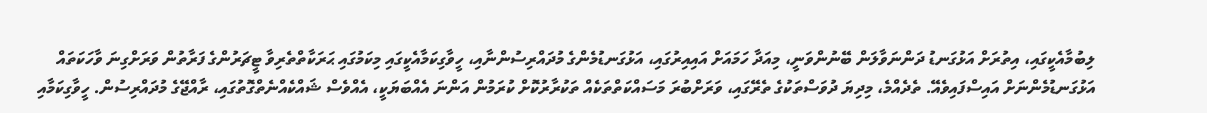ލިބުމާއެކީގައި، އިތުރަށް އަޅުގަނޑު ދަންނަވާލަން ބޭނުންވަނީ، މިއަދާ ހަމައަށް އައިއިރުގައި، އަޅުގަނޑުމެންގެ މުދައްރިސުންނާއި، ހީވާގިކަމާއެކީގައި މިކަމުގައި ޙަރަކާތްތެރިވާ ޓީޗަރުންގެ ފަރާތުން ވަރަށްގިނަ ވާހަކަތައް އަޅުގަނޑުމެންނަށް އައިސްފައިވެއޭ. ތެދެއްމެ، މިދިޔަ ދުވަސްތަކުގެ ތެރޭގައި، ވަރަށްބުރަ މަސައްކަތްތަކެއް ތަކުރާރުކޮށް ކުރަމުން އަންނަ އެއްބަޔަކީ، އެއްވެސް ޝައްކެއްނެތްގޮތުގައި، ރާއްޖޭގެ މުދައްރިސުން. ހީވާގިކަމާއި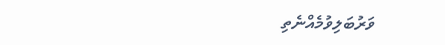ވަރުބަލިވުމެއްނެތި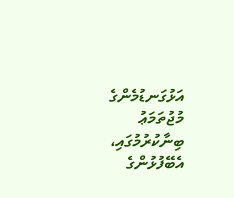އަޅުގަނޑުމެންގެ މުޖުތަމަޢު ބިނާކުރުމުގައި، އެބޭފުޅުންގެ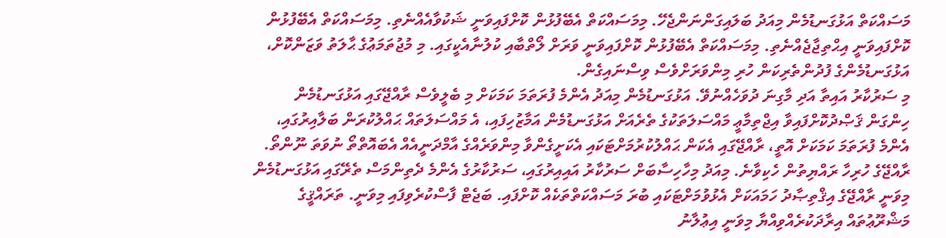މަސައްކަތް އަޅުގަނޑުމެން މިއަދު ބަލައިގަންނަންޖެހޭ. މިމަސައްކަތް އެބޭފުޅުން ކޮށްފައިވަނީ ޝަކުވާއެއްނެތި. މިމަސައްކަތް އެބޭފުޅުން ކޮށްފައިވަނީ އިޙްތިޖާޖެއްނެތި. މިމަސައްކަތް އެބޭފުޅުން ކޮށްފައިވަނީ ވަރަށް ލޯތްބާއި ކުލުނާއެކީގައި. މި މުޖުތަމަޢުގެ ޙާލަތު ވަޒަންކޮށް، އަޅުގަނޑުމެންގެ ފުދުންތެރިކަން ހުރި މިންވަރަށްވެސް ވިސްނައިގެން.
މި ސަރުކާރު އައިތާ އަދި މާގިނަ ދުވަހެއްނުވޭ. އަޅުގަނޑުމެން މިއަދު އެންމެ ފުރަތަމަ ކަމަކަށް މި ބެލީވެސް ރާއްޖޭގައި އަޅުގަނޑުމެން ހިންގަން ޤަޞްދުކޮށްފައިވާ އިޖްތިމާޢީ މައްސަލަތަކުގެ ތެރެއަށް އަޅުގަނޑުމެން އަމާޒުހިފައި، އެ މައްސަލަތައް ޙައްލުކުރަން ބަލާއިރުގައި، އެންމެ ފުރަތަމަ ކަމަކަށް އޮތީ، ރާއްޖޭގައި އެކަން ޙައްލުކުރުމަށްޓަކައި އެކަށީގެންވާ މިންވަރެއްގެ އާމްދަނީއެއް އެބައޮތްތޯ ނުވަތަ ނޫންތޯ. ރާއްޖޭގެ ހުރިހާ ރައްޔިތުން ހެކިވާނެ. މިއަދު މިހާހިސާބަށް ސަރުކާރު އައިއިރުގައި، ސަރުކާރުގެ އެންމެ ދެތިންމަސް ތެރޭގައި އަޅުގަނޑުމެން މިވަނީ ރާއްޖޭގެ އިޤްތިޞާދު ހަމައަކަށް އެޅުވުމަށްޓަކައި ބުރަ މަސައްކަތްތަކެއް ކޮށްފައި. ބަޖެޓް ފާސްކުރެވިފައި މިވަނީ. ތަރައްޤީގެ މަޝްރޫޢުތައް އިރާދަކުރެއްވިއްޔާ މިވަނީ އިޢުލާނު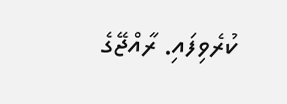ކުރެވިފައި. ރާއްޖޭގެ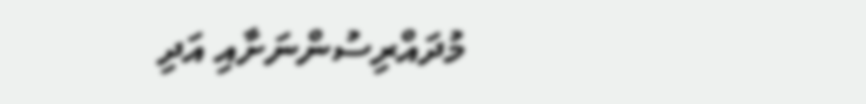މުދައްރިސުންނަށާއި އަދި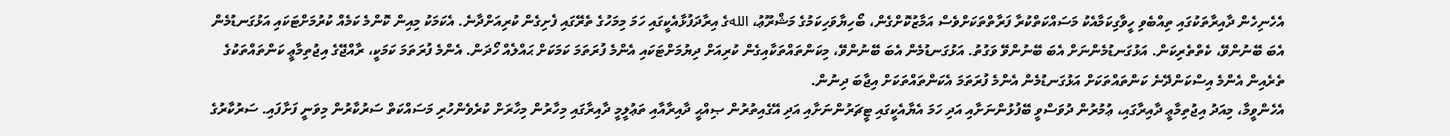އެހެނިހެން ދާއިރާތަކުގައި ތިއްބެވި ހީވާގިކަމާއެކު މަސައްކަތްކުރާ ފަރާތްތަކަށްވެސް އަމާޒުކޮށްގެން، ބޯހިޔާވަހިކަމުގެ މަޝްރޫޢު، اللهގެ އިރާދަފުޅާއެކީގައި ހަމަ މިމަހުގެ ތެރޭގައި ފެށިގެން ކުރިއަށްދާނެ. އެކަމަކު މިއިން ކޮންމެ ކަމެއް ކުރުމަށްޓަކައި އަޅުގަނޑުމެން އެބަ ބޭނުންވޭ، ކެތްތެރިކަން. އަޅުގަނޑުމެންނަށް އެބަ ބޭނުންވޭ ވަގުތު. އަޅުގަނޑުމެން އެބަ ބޭނުންވޭ، މިކަންތައްތަކާއިގެން ކުރިއަށް ދިޔުމަށްޓަކައި އެންމެ ފުރަތަމަ ކަމަކަށް ޙައްލެއް ހޯދަން. އެންމެ ފުރަތަމަ ކަމަކީ، ރާއްޖޭގެ އިޖުތިމާޢީ ކަންތައްތަކުގެ ތެރެއިން އެންމެ އިސްކަންދޭނެ ކަންތައްތަކަށް އަޅުގަނޑުމެން އެންމެ ފުރަތަމަ އެކަންތައްތަކަށް އިޖާބަ ދިނުން.
އެހެންވީމާ، މިއަދު އިޖުތިމާޢީ ދާއިރާގައި، ޢުމުރުން ދުވަސްވީ ބޭފުޅުންނަށާއި އަދި ހަމަ އެޔާއެކީގައި ޓީޗަރުންނަށާއި އަދި އޭގެއިތުރުން ޞިއްޙީ ދާއިރާއާއި ތަޢުލީމީ ދާއިރާގައި މިހާރުން މިހާރަށް ކުރެވެންހުރި މަސައްކަތް ސަރުކާރުން މިވަނީ ފަށާފައި. ސަރުކާރުގެ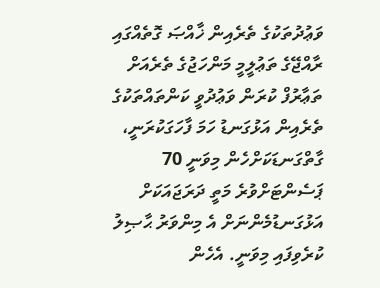ވަޢުދުތަކުގެ ތެރެއިން ޚާއްޞަ ގޮތެއްގައި ރާއްޖޭގެ ތަޢުލީމީ މަންހަޖުގެ ތެރެއަށް ތަޢާރުފް ކުރަން ވަޢުދުވީ ކަންތައްތަކުގެ ތެރެއިން އަޅުގަނޑު ހަމަ ފާހަގަކުރަނީ، ގާތްގަނޑަކަށްހެން މިވަނީ 70 ޕަސެންޓަށްވުރެ މަތީ ދަރަޖައަކަށް އަޅުގަނޑުމެންނަށް އެ މިންވަރު ޙާޞިލު ކުރެވިފައި މިވަނީ. އެހެން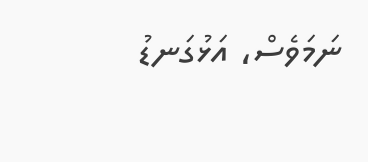ނަމަވެސް، އަޅުގަނޑު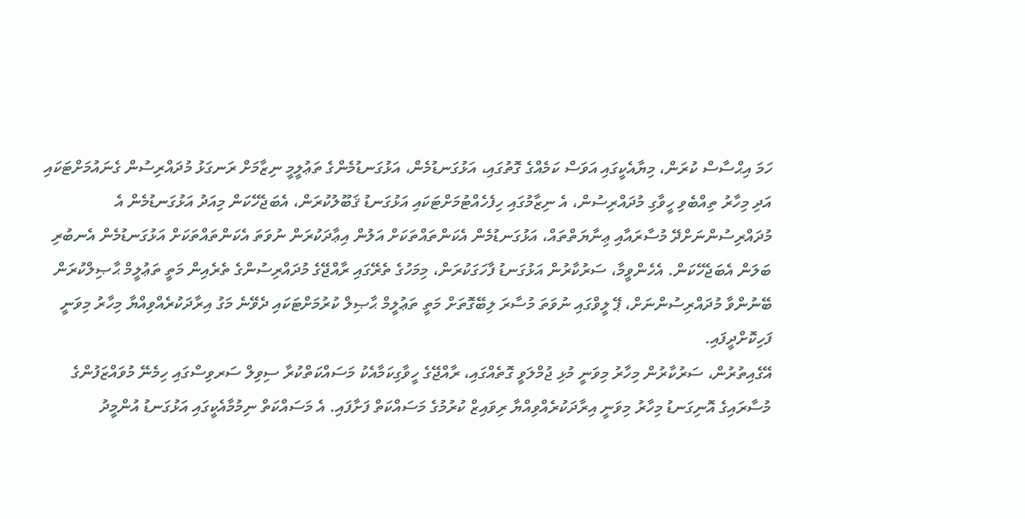ހަމަ އިޙްސާސް ކުރަން، މިޔާއެކީގައި އަވަސް ކަމެއްގެ ގޮތުގައި، އަޅުގަނޑުމެން، އަޅުގަނޑުމެންގެ ތަޢުލީމީ ނިޒާމަށް ރަނގަޅު މުދައްރިސުން ގެނައުމަށްޓަކައި އަދި މިހާރު ތިއްބެވި ހީވާގި މުދައްރިސުން، އެ ނިޒާމުގައި ހިފެހެއްޓުމަށްޓަކައި އަޅުގަނޑު ޤަބޫލުކުރަން، އެބަޖެހޭކަން މިއަދު އަޅުގަނޑުމެން އެ މުދައްރިސުންނަށްދޭ މުސާރައާއި ޢިނާޔަތްތައް، އަޅުގަނޑުމެން އެކަންތައްތަކަށް އަލުން އިޢާދަކުރަން ނުވަތަ އެކަންތައްތަކަށް އަޅުގަނޑުމެން އެނބުރި ބަލަން އެބަޖެހޭކަން. އެހެންވީމާ، ސަރުކާރުން އަޅުގަނޑު ފާހަގަކުރަން، މިމަހުގެ ތެރޭގައި ރާއްޖޭގެ މުދައްރިސުންގެ ތެރެއިން މަތީ ތަޢުލީމް ޙާޞިލްކުރަން ބޭނުންވާ މުދައްރިސުންނަށް، ޕޭ ލީވްގައި ނުވަތަ މުސާރަ ލިބޭގޮތަށް މަތީ ތަޢުލީމް ޙާޞިލް ކުރުމަށްޓަކައި ދެވޭނެ މަގު އިރާދަކުރެއްވިއްޔާ މިހާރު މިވަނީ ފަހިކޮށްދީފައި.
އޭގެއިތުރުން، ސަރުކާރުން މިހާރު މިވަނީ މުޅި ޖުމްލަވީ ގޮތެއްގައި، ރާއްޖޭގެ ހީވާގިކަމާއެކު މަސައްކަތްކުރާ ސިވިލް ސަރވިސްގައި ހިމެނޭ މުވައްޒަފުންގެ މުސާރައިގެ އޮނިގަނޑު މިހާރު މިވަނީ އިރާދަކުރެއްވިއްޔާ ރިވައިޒް ކުރުމުގެ މަސައްކަތް ފަށާފައި. އެ މަސައްކަތް ނިމުމާއެކީގައި އަޅުގަނޑު އުންމީދު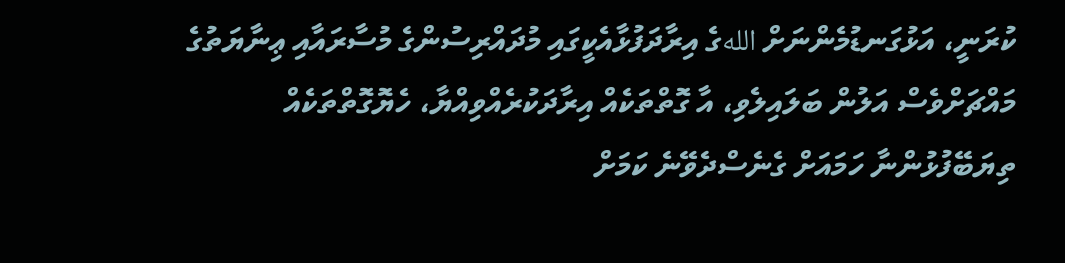ކުރަނީ، އަޅުގަނޑުމެންނަށް اللهގެ އިރާދަފުޅާއެކީގައި މުދައްރިސުންގެ މުސާރައާއި ޢިނާޔަތުގެ މައްޗަށްވެސް އަލުން ބަލައިލެވި، އާ ގޮތްތަކެއް އިރާދަކުރެއްވިއްޔާ، ހެޔޮގޮތްތަކެއް ތިޔަބޭފުޅުންނާ ހަމައަށް ގެނެސްދެވޭނެ ކަމަށް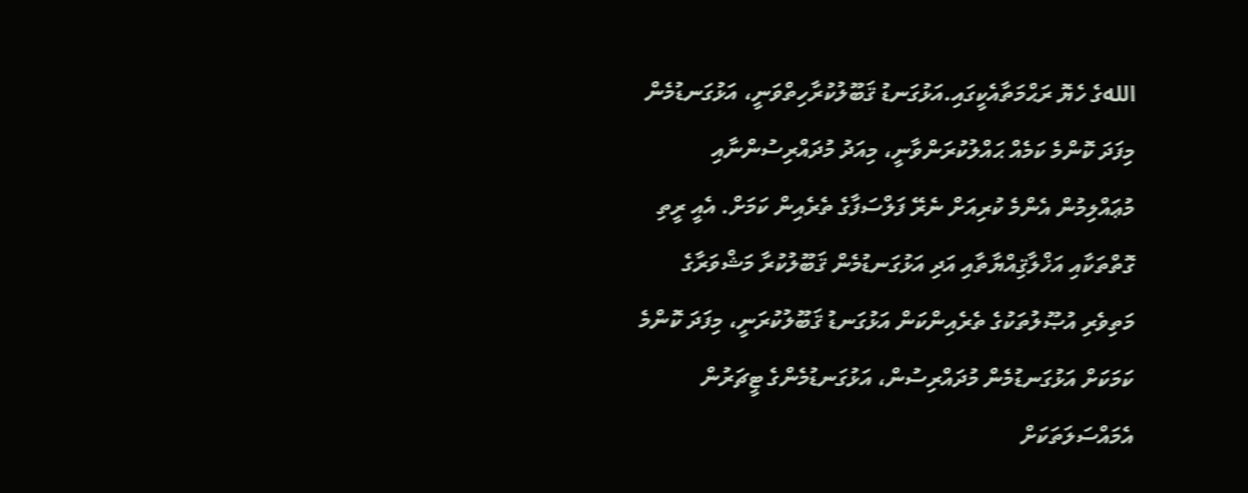اللهގެ ހެޔޮ ރަޙްމަތާއެކީގައި.އަޅުގަނޑު ޤަބޫލުކުރާހިތްވަނީ، އަޅުގަނޑުމެން މިފަދަ ކޮންމެ ކަމެއް ޙައްލުކުރަންވާނީ، މިއަދު މުދައްރިސުންނާއި މުޢައްލިމުން އެންމެ ކުރިއަށް ނެރޭ ފަލްސަފާގެ ތެރެއިން ކަމަށް. އެއީ ރީތި ގޮތްތަކާއި އަޚްލާޤިއްޔާތާއި އަދި އަޅުގަނޑުމެން ޤަބޫލުކުރާ މަޝްވަރާގެ މަތިވެރި އުޞޫލުތަކުގެ ތެރެއިންކަން އަޅުގަނޑު ޤަބޫލުކުރަނީ، މިފަދަ ކޮންމެ ކަމަކަށް އަޅުގަނޑުމެން މުދައްރިސުން، އަޅުގަނޑުމެންގެ ޓީޗަރުން އެމައްސަލަތަކަށް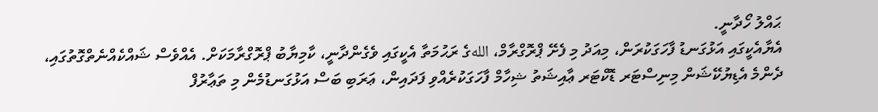ޙައްލު ހޯދާނީ.
އެޔާއެކީގައި އަޅުގަނޑު ފާހަގަކުރަން، މިއަދު މި ފެށޭ ޕްރޮގްރާމް، اللهގެ ރަޙުމަތާ އެކީގައި ވެގެންދާނީ، ކާމިޔާބު ޕްރޮގްރާމަކަށް. އެއްވެސް ޝައްކެއްނެތްގޮތުގައި، ދެންމެ އެޑިޔުކޭޝަން މިނިސްޓަރ ޑޮކްޓަރ ޢާއިޝަތު ޝިހާމް ފާހަގަކުރެއްވި ފަދައިން، ޢަރަބި ބަސް އަޅުގަނޑުމެން މި ތަޢާރުފް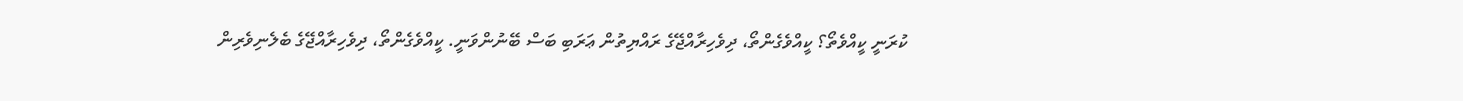ކުރަނީ ކީއްވެތޯ؟ ކީއްވެގެންތޯ، ދިވެހިރާއްޖޭގެ ރައްޔިތުން ޢަރަބި ބަސް ބޭނުންވަނީ. ކީއްވެގެންތޯ، ދިވެހިރާއްޖޭގެ ބެލެނިވެރިން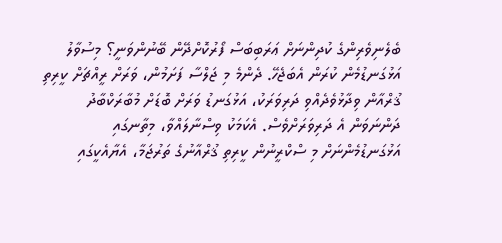ބެލެނިވެރިންގެ ކުދިންނަށް ޢަރަބިބަސް ފޯރުކޮށްދޭން ބޭނުންވަނީ؟ މިސުވާލު އަޅުގަނޑުމެން ކުރަން އެބަޖެހޭ. ދެންމެ މި ޖަލްސާ ފަށަމުން، ވަރަށް ރީއްޗަށް ކީރިތި ޤުރްއާން ވިދާޅުވެދެއްވި ދަރިވަރަކު، އަޅުގަނޑު ވަރަށް ބޮޑަށް މުބާރަކްބާދު ދަންނަވަން އެ ދަރިވަރަށްވެސް. އެކަމަކު ވިސްނާލައްވާ، މިތާނގައި އަޅުގަނޑުމެންނަށް މި ސްކްރީނުން ކީރިތި ޤުރްއާނުގެ ތަރުޖަމާ، އެޔާއެކީގައި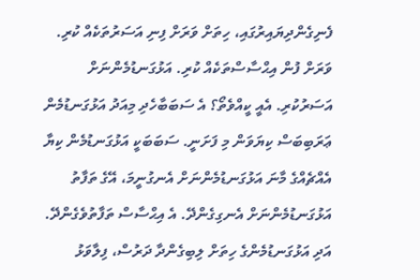ފެނިގެންދިޔައިރުގައި، ހިތަށް ވަރަށް ފިނި އަސަރުތަކެއް ކުރި. ވަރަށް ފުން އިޙްސާސްތަކެއް ކުރި. އަޅުގަނޑުމެންނަށް އަސަރުކުރި. އެއީ ކީއްވެތޯ؟ އެ ސަބަބާހެދި މިއަދު އަޅުގަނޑުމެން ޢަރަބިބަސް ކިޔަވަން މި ފަށަނީ. ސަބަބަކީ އަޅުގަނޑުމެން ކިޔާ އެއްޗެއްގެ މާނަ އަޅުގަނޑުމެންނަށް އެނގުނީމަ، އޭގެ ތަފާތު އަޅުގަނޑުމެންނަށް އެނގިގެންދޭ. އެ އިޙްސާސް ތަފާތުވެގެންދޭ. އަދި އަޅުގަނޑުމެންގެ ހިތަށް ލިބިގެންދާ ދަރުސް، ފިލާވަޅު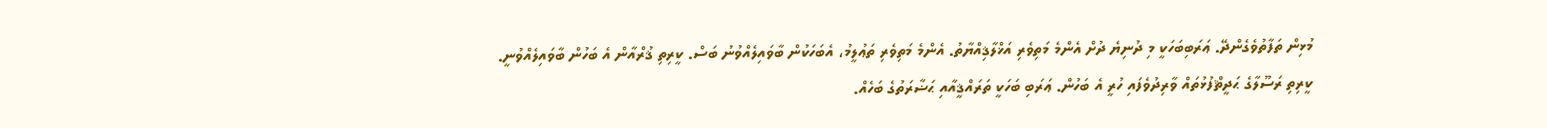މުޅިން ތަފާތުވެގެންދޭ. ޢަރަބިބަހަކީ މި ދުނިޔެ ދުށް އެންމެ މަތިވެރި އަޚްލާޤިއްޔާތު. އެންމެ މަތިވެރި ތަޢުލީމު، އެބަހަކުން ބާވައިލެއްވުނު ބަސް. ކީރިތި ޤުރްއާން އެ ބަހުން ބާވައިލެއްވުނީ. ކީރިތި ރަސޫލާގެ ޙަދީޘްފުޅުތައް ވާރިދުވެފައި ހުރީ އެ ބަހުން. ޢަރަބި ބަހަކީ ތަރައްޤީއާއި ޙަޟާރަތުގެ ބަހެއް.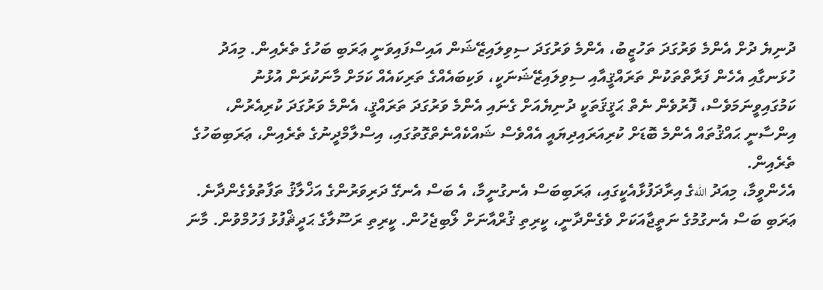ދުނިޔެ ދުށް އެންމެ ވަރުގަދަ ތަހުޒީބު، އެންމެ ވަރުގަދަ ސިވިލައިޒޭޝަން އައިސްފައިވަނީ ޢަރަބި ބަހުގެ ތެރެއިން. މިއަދު ހުޅަނގާއި އެހެން ފަރާތްތަކުން ތަރައްޤީއާއި ސިވިލައިޒޭޝަނަކީ، ވަކިބައެއްގެ ތަރިކައެއް ކަމަށް މާނަކުރަން އުޅުނު ކަމުގައިވީނަމަވެސް، ފޮރުވެން ނެތް ޙަޤީޤަތަކީ ދުނިޔެއަށް ގެނައި އެންމެ ވަރުގަދަ ތަރައްޤީ، އެންމެ ވަރުގަދަ ކުރިއެރުން، އިންސާނީ ޙައްޤުތައް އެންމެ ބޮޑަށް ކުރިއަރައިދިޔައީ އެއްވެސް ޝައްކެއްނެތްގޮތުގައި، އިސްލާމްދީނުގެ ތެރެއިން، ޢަރަބިބަހުގެ ތެރެއިން.
އެހެންވީމާ، މިއަދު اللهގެ އިރާދަފުޅާއެކީގައި، ޢަރަބިބަސް އެނގުނީމާ، އެ ބަސް އެނގޭ ދަރިވަރުންގެ އަޚްލާޤު ތަފާތުވެގެންދާނެ. ޢަރަބި ބަސް އެނގުމުގެ ނަތީޖާއަކަށް ވެގެންދާނީ، ކީރިތި ޤުރްއާނަށް ލޯބިޖެހުން. ކީރިތި ރަސޫލާގެ ޙަދީޘްފުޅު ފަހުމްވުން. މާނަ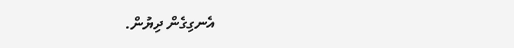އެނގިގެން ދިޔުން.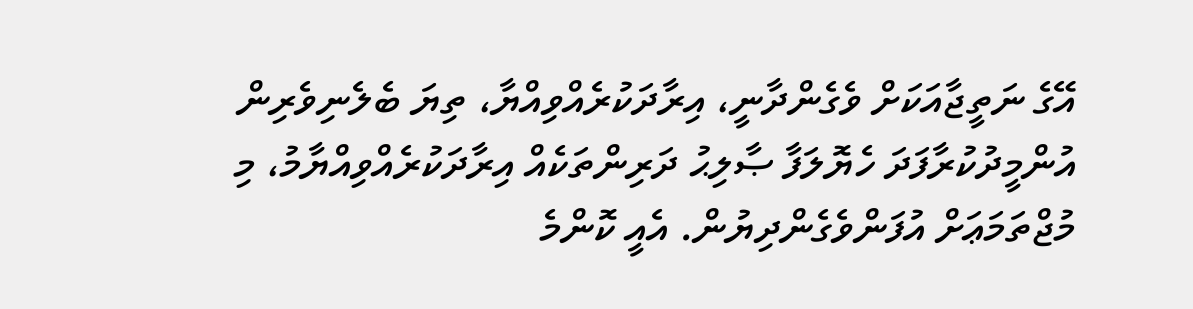އޭގެ ނަތީޖާއަކަށް ވެގެންދާނީ، އިރާދަކުރެއްވިއްޔާ، ތިޔަ ބެލެނިވެރިން އުންމީދުކުރާފަދަ ހެޔޮލަފާ ޞާލިޙު ދަރިންތަކެއް އިރާދަކުރެއްވިއްޔާމު، މި މުޖްތަމަޢަށް އުފަންވެގެންދިޔުން. އެއީ ކޮންމެ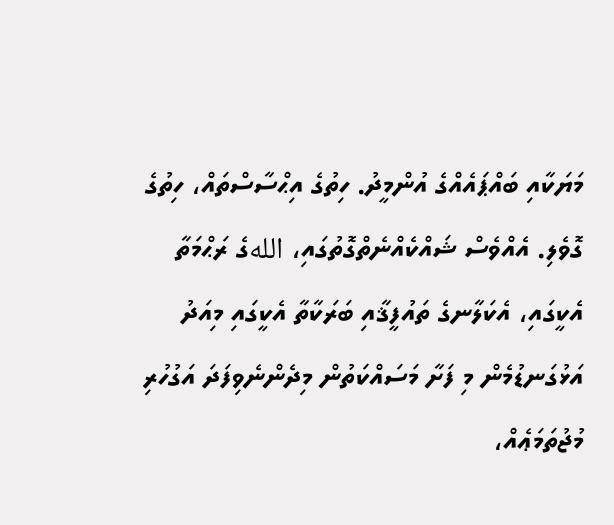މަޔަކާއި ބައްޕައެއްގެ އުންމީދު. ހިތުގެ އިޙްސާސްތައް، ހިތުގެ ގޮވެލި. އެއްވެސް ޝައްކެއްނެތްގޮތުގައި، اللهގެ ރަޙްމަތާ އެކީގައި، އެކަލާނގެ ތައުފީޤާއި ބަރަކާތާ އެކީގައި މިއަދު އަޅުގަނޑުމެން މި ފަށާ މަސައްކަތުން މިދެންނެވިފަދަ އަގުހުރި މުޖުތަމަޢެއް،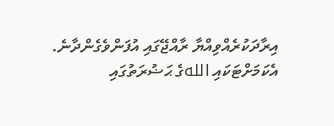އިރާދަކުރެއްވިއްޔާ ރާއްޖޭގައި އުފަންވެގެންދާނެ. އެކަމަށްޓަކައި اللهގެ ޙަޟުރަތުގައި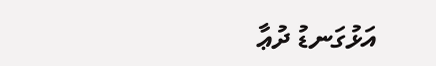އަޅުގަނޑު ދުޢާ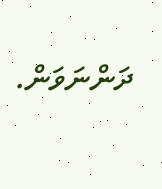ދަންނަވަން.